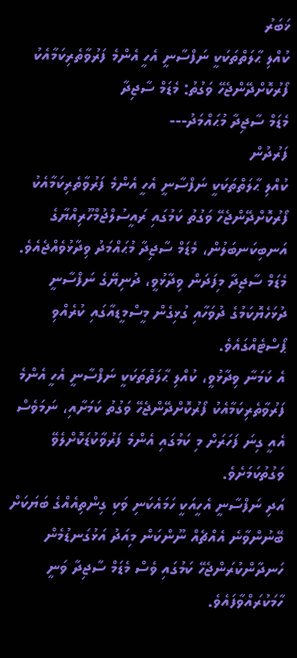ޚަބަރު
ކުއްލި ޙާލަތްތަކަކީ ނަފްސާނީ އެހީ އެންމެ ފަރުވާތެރިކަމާއެކު ފޯރުކޮށްދޭންޖެހޭ ވަގުތު: މެޑަމް ސާޖިދާ
މެޑަމް ސާޖިދާ މުޙައްމަދު---
ފަރުދުން
ކުއްލި ޙާލަތްތަކަކީ ނަފްސާނީ އެހީ އެންމެ ފަރުވާތެރިކަމާއެކު ފޯރުކޮށްދޭންޖެހޭ ވަގުތު ކަމުގައި ރައީސުލްޖުމްހޫރިއްޔާގެ އަނބިކަނބަލުން، މެޑަމް ސާޖިދާ މުޙައްމަދު ވިދާޅުވެއްޖެއެވެ.
މެޑަމް ސާޖިދާ މިފަދަން ވިދާޅުވީ، ދުނިޔޭގެ ނަފްސާނީ ދުޅަހެޔޮކަމުގެ ދުވަހާއި ގުޅިގެން މީސްމީޑއާގައި ކުރެއްވި ޕޯސްޓެއްގައެވެ.
އެ ކަމަނާ ވިދާޅުވީ، ކުއްލި ޙާލަތްތަކަކީ ނަފްސާނީ އެހީ އެންމެ ފަރުވާތެރިކަމާއެކު ފޯރުކޮށްދޭންޖެހޭ ވަގުތު ކަމަށާއި، ނަމަވެސް އެއީ ގިނަ ފަހަރަށް މި ކަމުގައި އެންމެ ފަރުވާކުޑަކޮށްލެވޭ ވަގުތުކަމަށެވެ.
އަދި ނަފްސާނީ އެހީއަކީ ހަމައެކަނި ވަކި ގިންތިއެއްގެ ބަޔަކަށް ބޭނުންވާނެ އެއްޗެއް ނޫންކަން މިއަދު އަޅުގަނޑުމެން ހަނދާންކުރަންޖެހޭ ކަމުގައި ވެސް މެޑަމް ސާޖިދާ ވަނީ ހާމަކުރައްވާފައެވެ.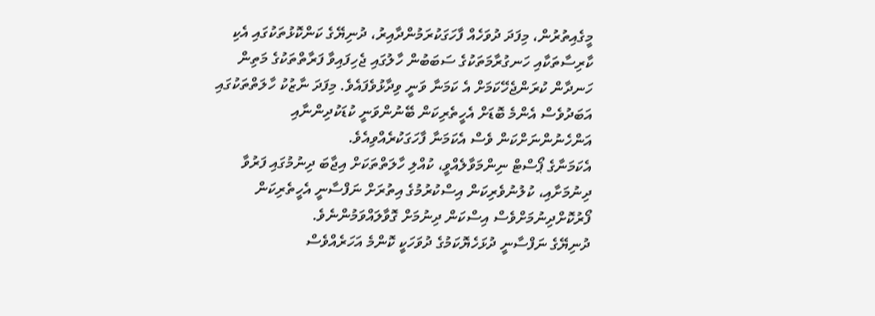މީގެއިތުރުން، މިފަދަ ދުވަހެއް ފާހަގަކުރަމުންދާއިރު، ދުނިޔޭގެ ކަންކޮޅުތަކުގައި އެކި ކާރިސާތަކާއި ހަނގުރާމަތަކުގެ ސަބަބުން ހާލުގައި ޖެހިފައިވާ ފަރާތްތަކުގެ މަތިން ހަނދާން ކުރަންޖެހޭކަމަށް އެ ކަމަނާ ވަނީ ވިދާޅުވެފައެވެ. މިފަދަ ނާޒުކު ހާލަތްތަކުގައި އަބަދުވެސް އެންމެ ބޮޑަށް އެހީތެރިކަން ބޭނުންވަނީ ކުޑަކުދިންނާއި އަންހެނުންނަށްކަން ވެސް އެކަމަނާ ފާހަގަކުރެއްވިއެވެ.
އެކަމަނާގެ ޕޯސްޓް ނިންމަވާލެއްވީ، ކުއްލި ހާލަތްތަކަށް އިޖާބަ ދިނުމުގައި ފަރުވާ ދިނުމަށާއި، ކުލުނުވެރިކަން އިސްކުރުމުގެ އިތުރަށް ނަފްސާނީ އެހީތެރިކަން ފޯރުކޮށްދިނުމަށްވެސް އިސްކަން ދިނުމަށް ގޮވާލައްވަމުންނެވެ.
ދުނިޔޭގެ ނަފްސާނީ ދުޅަހެޔޮކަމުގެ ދުވަހަކީ ކޮންމެ އަހަރެއްވެސް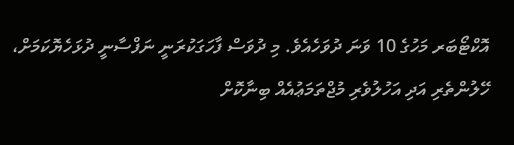އޮކްޓޯބަރ މަހުގެ 10 ވަނަ ދުވަހެއެވެ. މި ދުވަސް ފާހަގަކުރަނީ ނަފްސާނީ ދުޅަހެޔޮކަމަށް، ހޭލުންތެރި އަދި އަހުލުވެރި މުޖްތަމަޢުއެއް ބިނާކޮށް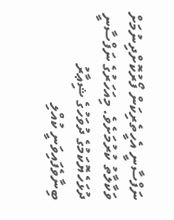ނަފްސާނީ އެހީތެރިކަން ފޯރުކޮށްދިނުމަށް ވަކާލާތު ކުރުމަށެވެ. މިއަހަރުގެ ނަފްސާނީ ދުޅަހެޔޮކަމުގެ ދުވަހުގެ ޝިޢާރު ބިނާވެފައިވަނީ ކުއްލި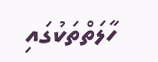ހާލަތްތަކުގައި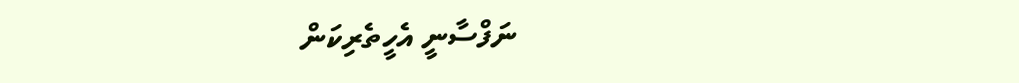ނަފްސާނީ އެހީތެރިކަން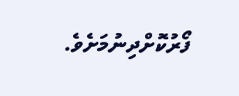ފޯރުކޮށްދިނުމަށެވެ.